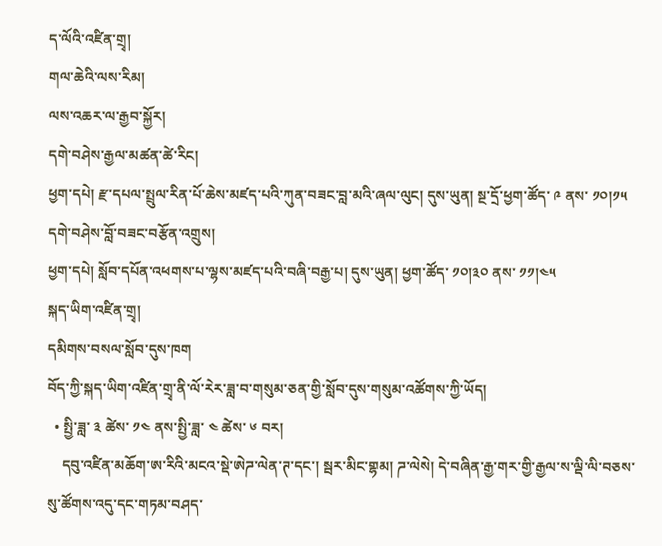ད་ལོའི་འཛིན་གྲྭ།
གལ་ཆེའི་ལས་རིམ།
ལས་འཆར་ལ་རྒྱབ་སྐྱོར།
དགེ་བཤེས་རྒྱལ་མཚན་ཚེ་རིང།
ཕྱག་དཔེ། རྫ་དཔལ་སྤྲུལ་རིན་པོ་ཆེས་མཛད་པའི་ཀུན་བཟང་བླ་མའི་ཞལ་ལུང། དུས་ཡུན། སྔ་དྲོ་ཕྱག་ཚོད་ ༩ ནས་ ༡༠།༡༥
དགེ་བཤེས་བློ་བཟང་བརྩོན་འགྲུས།
ཕྱག་དཔེ། སློབ་དཔོན་འཕགས་པ་ལྷས་མཛད་པའི་བཞི་བརྒྱ་པ། དུས་ཡུན། ཕྱག་ཚོད་ ༡༠།༣༠ ནས་ ༡༡།༤༥
སྐད་ཡིག་འཛིན་གྲྭ།
དམིགས་བསལ་སློབ་དུས་ཁག
བོད་ཀྱི་སྐད་ཡིག་འཛིན་གྲྭ་ནི་ལོ་རེར་ཟླ་བ་གསུམ་ཅན་གྱི་སློབ་དུས་གསུམ་འཚོགས་ཀྱི་ཡོད།
  • སྤྱི་ཟླ་ ༣ ཚེས་ ༡༤ ནས་སྤྱི་ཟླ་ ༤ ཚེས་ ༦ བར།
    དབུ་འཛིན་མཆོག་ཨ་རིའི་མངའ་སྡེ་ཨེཌ་ལེན་ཊ་དང་། སྦར་མིང་གྷམ། ཌ་ལེསེ། དེ་བཞིན་རྒྱ་གར་གྱི་རྒྱལ་ས་ལྡི་ལི་བཅས་སུ་ཚོགས་འདུ་དང་གཏམ་བཤད་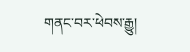གནང་བར་ཕེབས་རྒྱུ།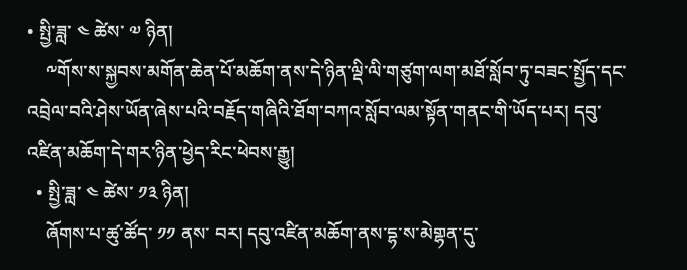• སྤྱི་ཟླ་ ༤ ཚེས་ ༧ ཉིན།
    ༸གོས་ས་སྐྱབས་མགོན་ཆེན་པོ་མཆོག་ནས་དེ་ཉིན་ལྡི་ལི་གཙུག་ལག་མཐོ་སློབ་ཏུ་བཟང་སྤྱོད་དང་འབྲེལ་བའི་ཤེས་ཡོན་ཞེས་པའི་བརྗོད་གཞིའི་ཐོག་བཀའ་སློབ་ལམ་སྟོན་གནང་གི་ཡོད་པར། དབུ་འཛིན་མཆོག་དེ་གར་ཉིན་ཕྱེད་རིང་ཕེབས་རྒྱུ།
  • སྤྱི་ཟླ་ ༤ ཚེས་ ༡༣ ཉིན།
    ཞོགས་པ་ཚུ་ཚོད་ ༡༡ ནས་ བར། དབུ་འཛིན་མཆོག་ནས་དྷ་ས་མེགྷན་དུ་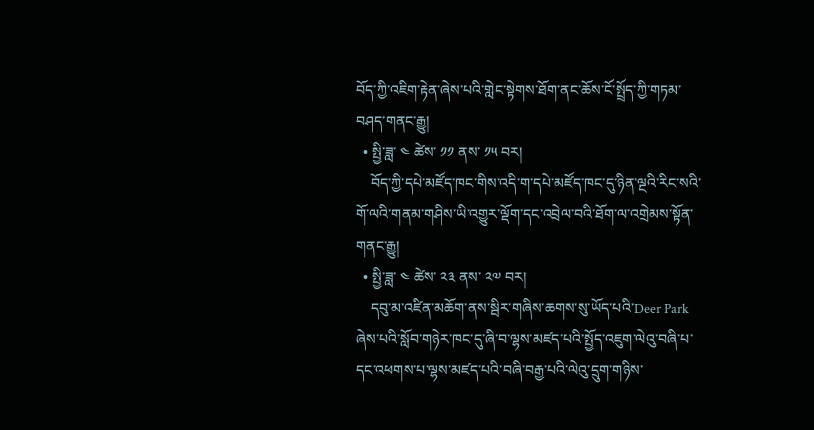བོད་ཀྱི་འཇིག་རྟེན་ཞེས་པའི་གླེང་སྟེགས་ཐོག་ནང་ཆོས་ངོ་སྤྲོད་ཀྱི་གཏམ་བཤད་གནང་རྒྱུ།
  • སྤྱི་ཟླ་ ༤ ཚེས་ ༡༡ ནས་ ༡༥ བར།
    བོད་ཀྱི་དཔེ་མཛོད་ཁང་གིས་འདི་ག་དཔེ་མཛོད་ཁང་དུ་ཉིན་ལྔའི་རིང་སའི་གོ་ལའི་གནམ་གཤིས་ཡི་འགྱུར་ལྡོག་དང་འབྲེལ་བའི་ཐོག་ལ་འགྲེམས་སྟོན་གནང་རྒྱུ།
  • སྤྱི་ཟླ་ ༤ ཚེས་ ༢༣ ནས་ ༢༧ བར།
    དབུ་མ་འཛིན་མཆོག་ནས་སྦིར་གཞིས་ཆགས་སུ་ཡོད་པའི་Deer Park ཞེས་པའི་སློབ་གཉེར་ཁང་དུ་ཞི་བ་ལྷས་མཛད་པའི་སྤྱོད་འཇུག་ལེའུ་བཞི་པ་དང་འཕགས་པ་ལྷས་མཛད་པའི་བཞི་བརྒྱ་པའི་ལེའུ་དྲུག་གཉིས་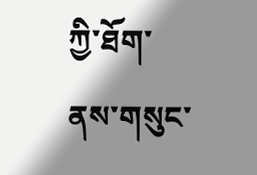ཀྱི་ཐོག་ནས་གསུང་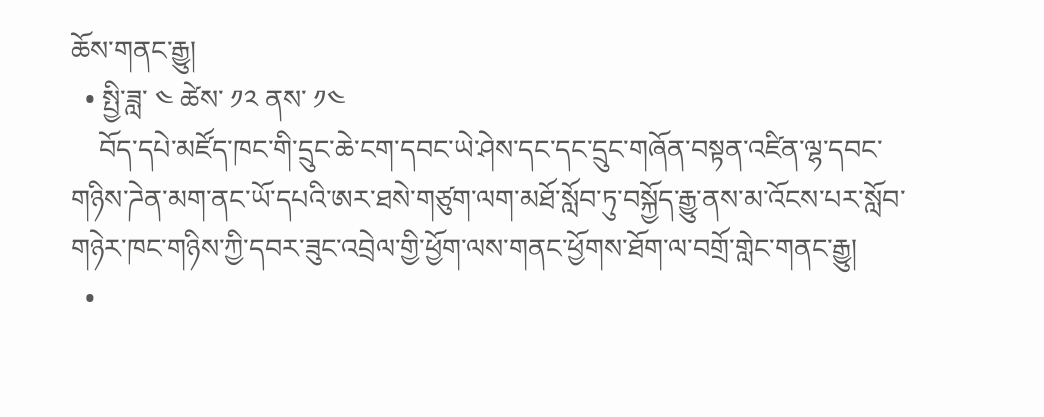ཆོས་གནང་རྒྱུ།
  • སྤྱི་ཟླ་ ༤ ཚེས་ ༡༢ ནས་ ༡༤
    བོད་དཔེ་མཛོད་ཁང་གི་དྲུང་ཆེ་ངག་དབང་ཡེ་ཤེས་དང་དང་དྲུང་གཞོན་བསྟན་འཛིན་ལྷ་དབང་གཉིས་ཌེན་མག་ནང་ཡོ་དཔའི་ཨར་ཐསེ་གཙུག་ལག་མཐོ་སློབ་ཏུ་བསྐྱོད་རྒྱུ་ནས་མ་འོངས་པར་སློབ་གཉེར་ཁང་གཉིས་ཀྱི་དབར་ཟུང་འབྲེལ་གྱི་ཕྱོག་ལས་གནང་ཕྱོགས་ཐོག་ལ་བགྲོ་གླེང་གནང་རྒྱུ།
  •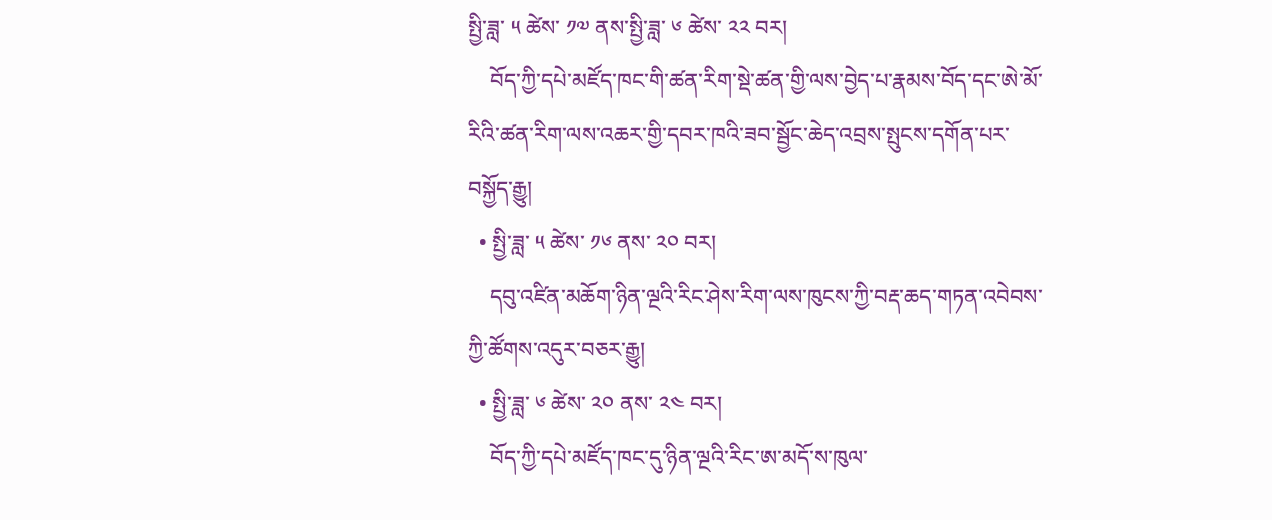སྤྱི་ཟླ་ ༥ ཚེས་ ༡༧ ནས་སྤྱི་ཟླ་ ༦ ཚེས་ ༢༢ བར།
    བོད་ཀྱི་དཔེ་མཛོད་ཁང་གི་ཚན་རིག་སྡེ་ཚན་གྱི་ལས་བྱེད་པ་རྣམས་བོད་དང་ཨེ་མོ་རིའི་ཚན་རིག་ལས་འཆར་གྱི་དབར་ཁའི་ཟབ་སྦྱོང་ཆེད་འབྲས་སྤུངས་དགོན་པར་བསྐྱོད་རྒྱུ།
  • སྤྱི་ཟླ་ ༥ ཚེས་ ༡༦ ནས་ ༢༠ བར།
    དབུ་འཛིན་མཆོག་ཉིན་ལྔའི་རིང་ཤེས་རིག་ལས་ཁུངས་ཀྱི་བརྡ་ཆད་གཏན་འབེབས་ཀྱི་ཚོགས་འདུར་བཅར་རྒྱུ།
  • སྤྱི་ཟླ་ ༦ ཚེས་ ༢༠ ནས་ ༢༤ བར།
    བོད་ཀྱི་དཔེ་མཛོད་ཁང་དུ་ཉིན་ལྔའི་རིང་ཨ་མདོ་ས་ཁུལ་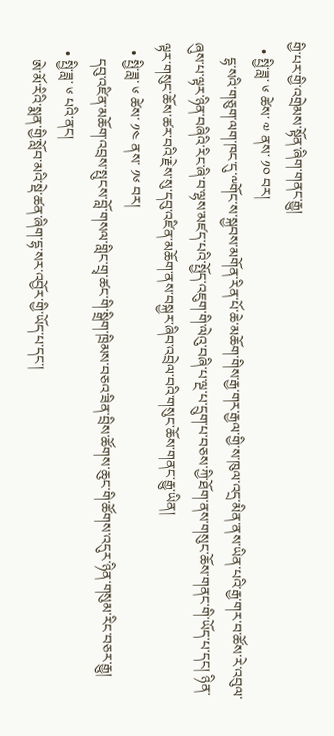གྱི་པར་གྱི་འགྲེམས་སྟོན་ཞིག་གནང་རྒྱུ།
  • སྤྱི་ཟླ་ ༦ ཚེས་ ༧ ནས་ ༡༠ བར།
    དྷ་སའི་གཅུག་ལག་ཁང་དུ་༸གོང་ས་སྐྱབས་མགོན་རིན་པོ་ཆེ་མཆོག་གིས་རྒྱ་གར་རྒྱལ་གྱི་ས་ཁུལ་འདྲ་མིན་ནས་ཡིན་པའི་རྒྱ་གར་བ་ཚོས་རེ་འབུལ་ཞུས་པ་ལྟར་ཉིན་བཞིའི་རིང་ཞི་བ་ལྷས་མཛད་པའི་སྤྱོད་འཇུག་གི་ལེའུ་བཞི་པ་ལྔ་པ་དྲུག་པ་བཅས་ཀྱི་ཐོག་ནས་གསུང་ཆོས་གནང་གི་ཡོད་པ་དང། ཉིན་ལྟར་གསུང་ཆོས་ཚར་བའི་རྗེས་སུ་དབུ་འཛིན་མཆོག་ནས་བསྐྱར་ཞིབ་འབྲེལ་བའི་གསུང་ཆོས་གནང་རྒྱུ་ཡིན།
  • སྤྱི་ཟླ་ ༦ ཚེས་ ༡༤ ནས་ ༡༦ བར།
    དབུ་འཛིན་མཆོག་འབྲས་སྤུངས་བློ་གསལ་གླིང་གྲྭ་ཚང་གི་སྒྲིག་ཁྲིམས་བཅའ་ཟིན་བྲིས་ཚོགས་ཆུང་གི་ཚོགས་འདུར་ཉིན་གསུམ་རིང་བཅར་རྒྱུ།
  • སྤྱི་ཟླ་ ༦ པའི་ནང།
    ཨེ་མོ་རིའི་སྨན་གྱི་སློབ་མའི་སྡེ་ཚན་ཞིག་དྷ་སར་འབྱོར་གྱི་ཡོད་པ་དང་།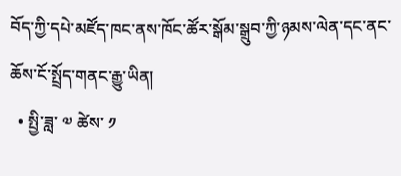བོད་ཀྱི་དཔེ་མཛོད་ཁང་ནས་ཁོང་ཚོར་སྒོམ་སྒྲུབ་ཀྱི་ཉམས་ལེན་དང་ནང་ཆོས་ངོ་སྤྲོད་གནང་རྒྱུ་ཡིན།
  • སྤྱི་ཟླ་ ༧ ཚེས་ ༡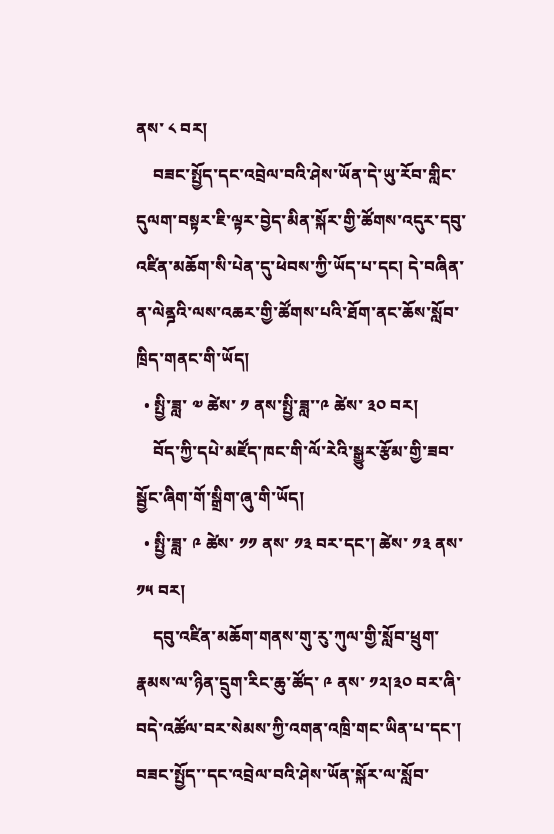ནས་ ༨ བར།
    བཟང་སྤྱོད་དང་འབྲེལ་བའི་ཤེས་ཡོན་དེ་ཡུ་རོབ་གླིང་དུལག་བསྟར་ཇི་ལྟར་བྱེད་མིན་སྐོར་གྱི་ཚོགས་འདུར་དབུ་འཛིན་མཆོག་སི་པེན་དུ་ཕེབས་ཀྱི་ཡོད་པ་དང། དེ་བཞིན་ན་ལེནྜའི་ལས་འཆར་གྱི་ཚོགས་པའི་ཐོག་ནང་ཆོས་སློབ་ཁྲིད་གནང་གི་ཡོད།
  • སྤྱི་ཟླ་ ༧ ཚེས་ ༡ ནས་སྤྱི་ཟླ་་༩ ཚེས་ ༣༠ བར།
    བོད་ཀྱི་དཔེ་མཛོད་ཁང་གི་ལོ་རེའི་སྒྱུར་རྩོམ་གྱི་ཟབ་སྦྱོང་ཞིག་གོ་སྒྲིག་ཞུ་གི་ཡོད།
  • སྤྱི་ཟླ་ ༩ ཚེས་ ༡༡ ནས་ ༡༣ བར་དང་། ཚེས་ ༡༣ ནས་ ༡༥ བར།
    དབུ་འཛིན་མཆོག་གནས་གུ་རུ་ཀུལ་གྱི་སློབ་ཕྲུག་རྣམས་ལ་ཉིན་དྲུག་རིང་ཆུ་ཚོད་ ༩ ནས་ ༡༢།༣༠ བར་ཞི་བདེ་འཚོལ་བར་སེམས་ཀྱི་འགན་འཁྲི་གང་ཡིན་པ་དང་། བཟང་སྤྱོད་་དང་འབྲེལ་བའི་ཤེས་ཡོན་སྐོར་ལ་སློབ་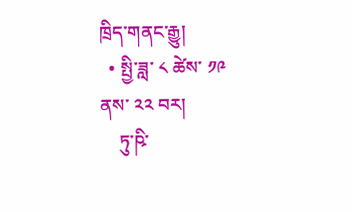ཁྲིད་གནང་རྒྱུ།
  • སྤྱི་ཟླ་ ༨ ཚེས་ ༡༩ ནས་ ༢༢ བར།
    ཏུ་ཥི་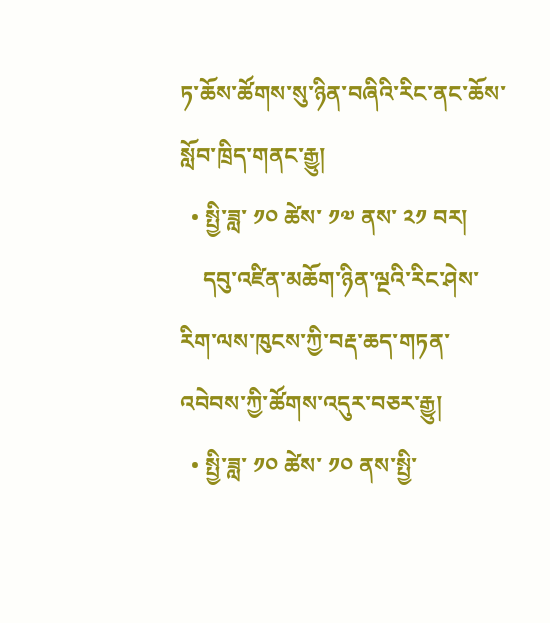ཏ་ཆོས་ཚོགས་སུ་ཉིན་བཞིའི་རིང་ནང་ཆོས་སློབ་ཁྲིད་གནང་རྒྱུ།
  • སྤྱི་ཟླ་ ༡༠ ཚེས་ ༡༧ ནས་ ༢༡ བར།
    དབུ་འཛིན་མཆོག་ཉིན་ལྔའི་རིང་ཤེས་རིག་ལས་ཁུངས་ཀྱི་བརྡ་ཆད་གཏན་འབེབས་ཀྱི་ཚོགས་འདུར་བཅར་རྒྱུ།
  • སྤྱི་ཟླ་ ༡༠ ཚེས་ ༡༠ ནས་སྤྱི་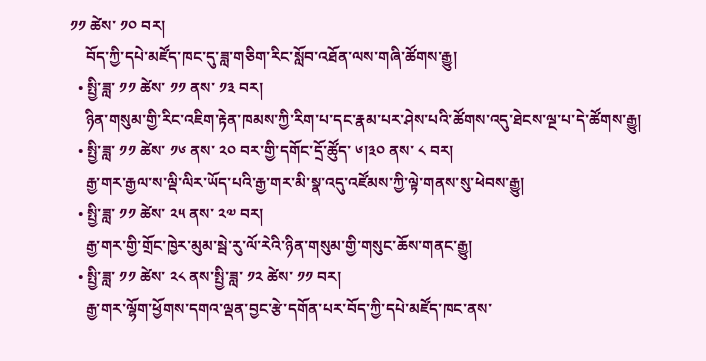༡༡ ཚེས་ ༡༠ བར།
    བོད་ཀྱི་དཔེ་མཛོད་ཁང་དུ་ཟླ་གཅིག་རིང་སློབ་འཐོན་ལས་གཞི་ཚོགས་རྒྱུ།
  • སྤྱི་ཟླ་ ༡༡ ཚེས་ ༡༡ ནས་ ༡༣ བར།
    ཉིན་གསུམ་གྱི་རིང་འཇིག་རྟེན་ཁམས་ཀྱི་རིག་པ་དང་རྣམ་པར་ཤེས་པའི་ཚོགས་འདུ་ཐེངས་ལྔ་པ་དེ་ཚོགས་རྒྱུ།
  • སྤྱི་ཟླ་ ༡༡ ཚེས་ ༡༦ ནས་ ༢༠ བར་གྱི་དགོང་དྲོ་ཚོུད་ ༦།༣༠ ནས་ ༨ བར།
    རྒྱ་གར་རྒྱལ་ས་ལྡི་ལིར་ཡོད་པའི་རྒྱ་གར་མི་སྣ་འདུ་འཛོམས་ཀྱི་ལྟེ་གནས་སུ་ཕེབས་རྒྱུ།
  • སྤྱི་ཟླ་ ༡༡ ཚེས་ ༢༥ ནས་ ༢༧ བར།
    རྒྱ་གར་གྱི་གྲོང་ཁྱེར་མུམ་སྦེ་རུ་ལོ་རེའི་ཉིན་གསུམ་གྱི་གསུང་ཆོས་གནང་རྒྱུ།
  • སྤྱི་ཟླ་ ༡༡ ཚེས་ ༢༨ ནས་སྤྱི་ཟླ་ ༡༢ ཚེས་ ༡༡ བར།
    རྒྱ་གར་ལྷོག་ཕྱོགས་དགའ་ལྡན་བྱང་རྩེ་དགོན་པར་བོད་ཀྱི་དཔེ་མཛོད་ཁང་ནས་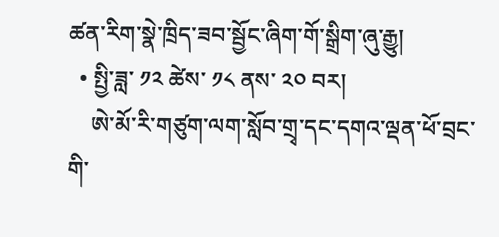ཚན་རིག་སྣེ་ཁྲིད་ཟབ་སྦྱོང་ཞིག་གོ་སྒྲིག་ཞུ་རྒྱུ།
  • སྤྱི་ཟླ་ ༡༢ ཚེས་ ༡༨ ནས་ ༢༠ བར།
    ཨེ་མོ་རི་གཙུག་ལག་སློབ་གྲྭ་དང་དགའ་ལྡན་ཕོ་བྲང་གི་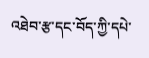འཐེབ་རྩ་དང་བོད་ཀྱི་དཔེ་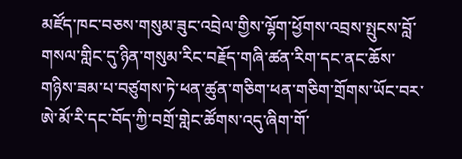མཛོད་ཁང་བཅས་གསུམ་ཟུང་འབྲེལ་གྱིས་ལྷོག་ཕྱོགས་འབྲས་སྤུངས་བློ་གསལ་གླིང་དུ་ཉིན་གསུམ་རིང་བརྗོད་གཞི་ཚན་རིག་དང་ནང་ཆོས་གཉིས་ཟམ་པ་བཙུགས་ཏེ་ཕན་ཚུན་གཅིག་ཕན་གཅིག་གྲོགས་ཡོང་བར་ཨེ་མོ་རི་དང་བོད་ཀྱི་བགྲོ་གླེང་ཚོགས་འདུ་ཞིག་གོ་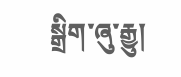སྒྲིག་ཞུ་རྒྱུ།